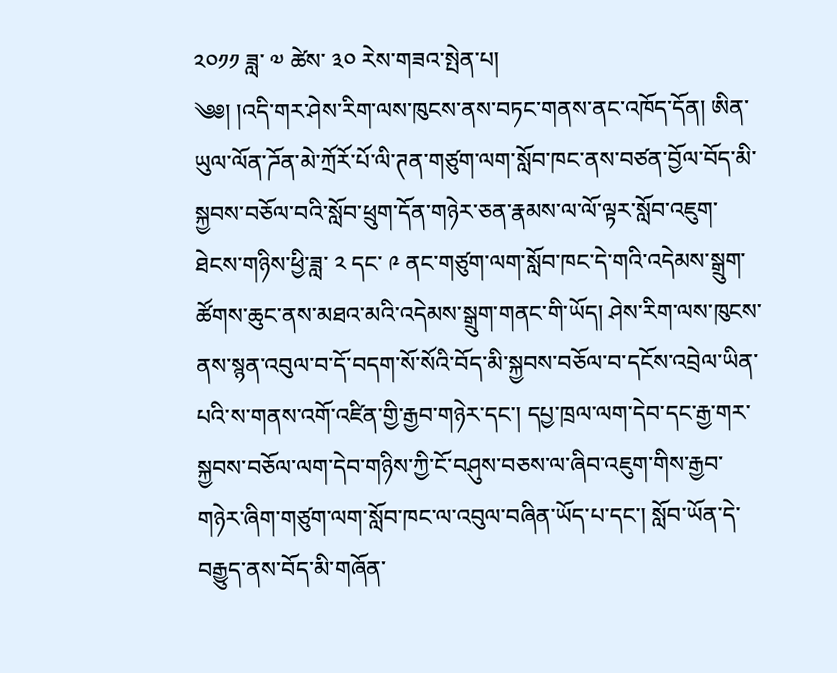༢༠༡༡ ཟླ་ ༧ ཚེས་ ༣༠ རེས་གཟའ་སྤེན་པ།
༄༅། །འདི་གར་ཤེས་རིག་ལས་ཁུངས་ནས་བཏང་གནས་ནང་འཁོད་དོན། ཨིན་ཡུལ་ལོན་ཌོན་མེ་ཀྲོརོ་པོ་ལི་ཊན་གཙུག་ལག་སློབ་ཁང་ནས་བཙན་བྱོལ་བོད་མི་སྐྱབས་བཅོལ་བའི་སློབ་ཕྲུག་དོན་གཉེར་ཅན་རྣམས་ལ་ལོ་ལྟར་སློབ་འཇུག་ཐེངས་གཉིས་ཕྱི་ཟླ་ ༢ དང་ ༩ ནང་གཙུག་ལག་སློབ་ཁང་དེ་གའི་འདེམས་སྒྲུག་ཚོགས་ཆུང་ནས་མཐའ་མའི་འདེམས་སྒྲུག་གནང་གི་ཡོད། ཤེས་རིག་ལས་ཁུངས་ནས་སྙན་འབུལ་བ་དོ་བདག་སོ་སོའི་བོད་མི་སྐྱབས་བཅོལ་བ་དངོས་འབྲེལ་ཡིན་པའི་ས་གནས་འགོ་འཛིན་གྱི་རྒྱབ་གཉེར་དང་། དཔྱ་ཁྲལ་ལག་དེབ་དང་རྒྱ་གར་སྐྱབས་བཅོལ་ལག་དེབ་གཉིས་ཀྱི་ངོ་བཤུས་བཅས་ལ་ཞིབ་འཇུག་གིས་རྒྱབ་གཉེར་ཞིག་གཙུག་ལག་སློབ་ཁང་ལ་འབུལ་བཞིན་ཡོད་པ་དང་། སློབ་ཡོན་དེ་བརྒྱུད་ནས་བོད་མི་གཞོན་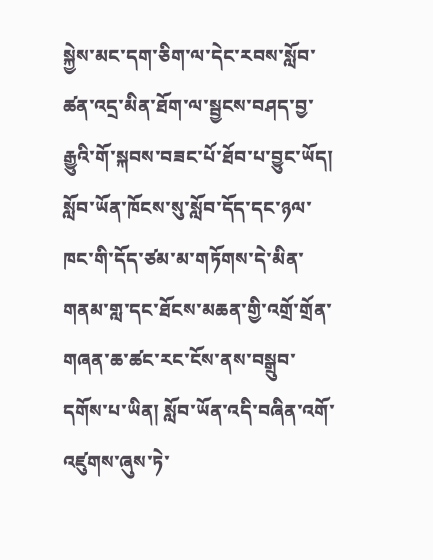སྐྱེས་མང་དག་ཅིག་ལ་དེང་རབས་སློབ་ཚན་འདྲ་མིན་ཐོག་ལ་སྦྱངས་བཤད་བྱ་རྒྱུའི་གོ་སྐབས་བཟང་པོ་ཐོབ་པ་བྱུང་ཡོད། སློབ་ཡོན་ཁོངས་སུ་སློབ་དོད་དང་ཉལ་ཁང་གི་དོད་ཙམ་མ་གཏོགས་དེ་མིན་གནམ་གླ་དང་ཐོངས་མཆན་གྱི་འགྲོ་གྲོན་གཞན་ཆ་ཚང་རང་ངོས་ནས་བསྒྲུབ་དགོས་པ་ཡིན། སློབ་ཡོན་འདི་བཞིན་འགོ་འཛུགས་ཞུས་ཏེ་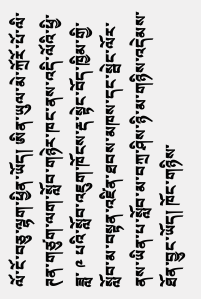ལོ་ངོ་བཅུ་ལྷག་ཕྱིན་ཡོད། ཨིན་ཡུལ་མེ་ཀྲོརོ་པོ་ལི་ཊན་གཙུག་ལག་སློབ་གཉེར་ཁང་ནས་འདི་ལོའི་ཕྱི་ཟླ་ ༩ པའི་སློབ་འཇུག་ཁོངས་རྡ་སྟེང་བོད་ཁྱིམ་གྱི་སློབ་མ་བསྟན་འཛིན་ཐབས་མཁས་དང་སྦེང་ལོར་ནས་ཡིན་པ་སློབ་མ་བཀྲ་ཤིས་ཉི་མ་གཉིས་འདེམས་ཐོན་བྱུང་ཡོད། ཁོང་གཉིས་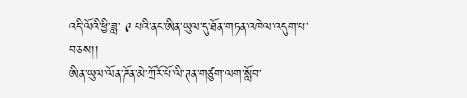འདི་ལོའི་ཕྱི་ཟླ་ ༩ པའི་ནང་ཨིན་ཡུལ་དུ་ཐོན་གཏན་འཁེལ་འདུག་པ་བཅས།།
ཨིན་ཡུལ་ལོན་ཌོན་མེ་ཀྲོརོ་པོ་ལི་ཊན་གཙུག་ལག་སློབ་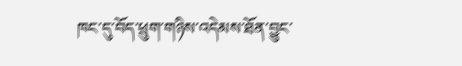ཁང་དུ་བོད་ཕྲུག་གཉིས་འདེམས་ཐོན་བྱུང་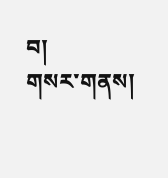བ།
གསར་གནས།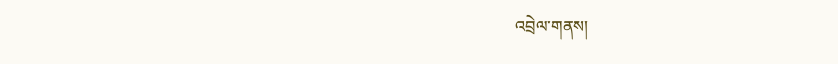འབྲེལ་གནས།